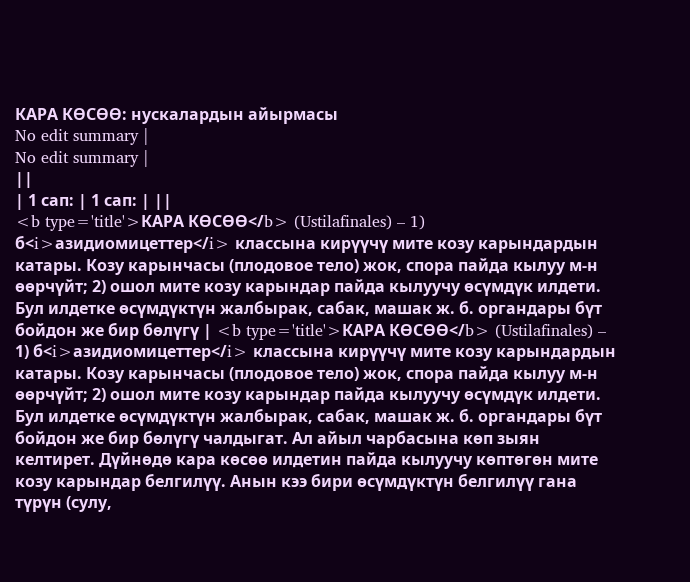КАРА КӨСӨӨ: нускалардын айырмасы
No edit summary |
No edit summary |
||
| 1 сап: | 1 сап: | ||
<b type='title'>КАРА КӨСӨӨ</b> (Ustilafinales) – 1) б<i>азидиомицеттер</i> классына кирүүчү мите козу карындардын катары. Козу карынчасы (плодовое тело) жок, спора пайда кылуу м-н өөрчүйт; 2) ошол мите козу карындар пайда кылуучу өсүмдүк илдети. Бул илдетке өсүмдүктүн жалбырак, сабак, машак ж. б. органдары бүт бойдон же бир бөлүгү | <b type='title'>КАРА КӨСӨӨ</b> (Ustilafinales) – 1) б<i>азидиомицеттер</i> классына кирүүчү мите козу карындардын катары. Козу карынчасы (плодовое тело) жок, спора пайда кылуу м-н өөрчүйт; 2) ошол мите козу карындар пайда кылуучу өсүмдүк илдети. Бул илдетке өсүмдүктүн жалбырак, сабак, машак ж. б. органдары бүт бойдон же бир бөлүгү чалдыгат. Ал айыл чарбасына көп зыян келтирет. Дүйнөдө кара көсөө илдетин пайда кылуучу көптөгөн мите козу карындар белгилүү. Анын кээ бири өсүмдүктүн белгилүү гана түрүн (сулу,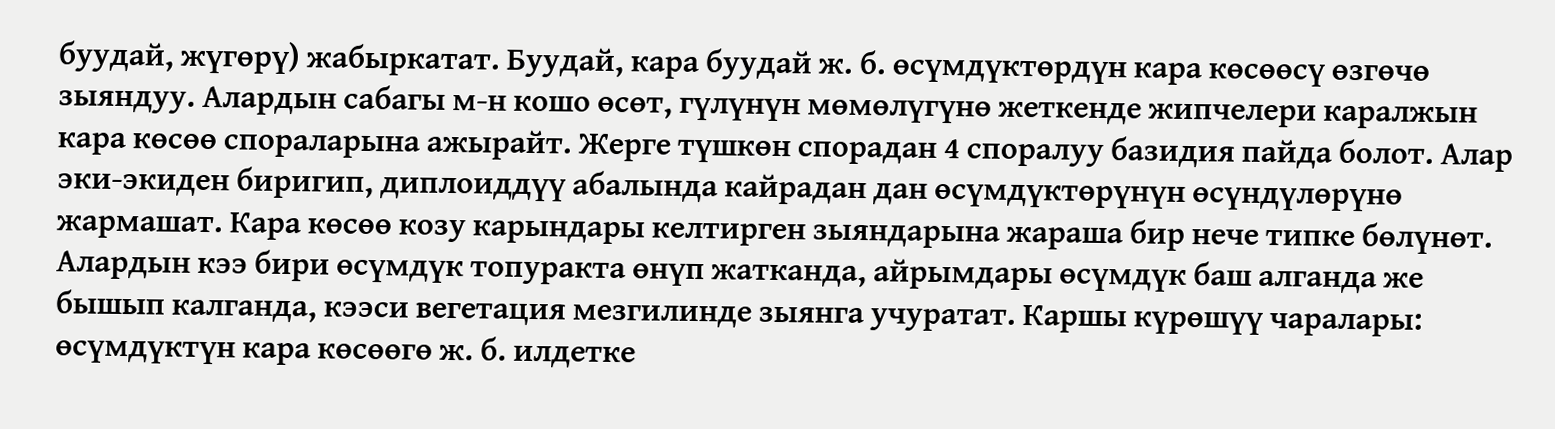буудай, жүгөрү) жабыркатат. Буудай, кара буудай ж. б. өсүмдүктөрдүн кара көсөөсү өзгөчө зыяндуу. Алардын сабагы м-н кошо өсөт, гүлүнүн мөмөлүгүнө жеткенде жипчелери каралжын кара көсөө спораларына ажырайт. Жерге түшкөн спорадан 4 споралуу базидия пайда болот. Алар эки-экиден биригип, диплоиддүү абалында кайрадан дан өсүмдүктөрүнүн өсүндүлөрүнө жармашат. Кара көсөө козу карындары келтирген зыяндарына жараша бир нече типке бөлүнөт. Алардын кээ бири өсүмдүк топуракта өнүп жатканда, айрымдары өсүмдүк баш алганда же бышып калганда, кээси вегетация мезгилинде зыянга учуратат. Каршы күрөшүү чаралары: өсүмдүктүн кара көсөөгө ж. б. илдетке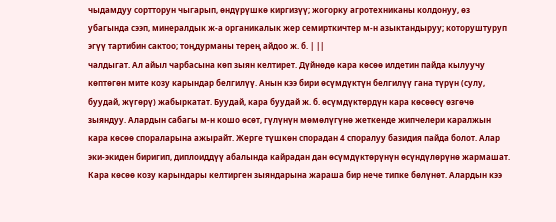чыдамдуу сортторун чыгарып, өндүрүшкө киргизүү; жогорку агротехниканы колдонуу, өз убагында сээп, минералдык ж-а органикалык жер семирткичтер м-н азыктандыруу; которуштуруп эгүү тартибин сактоо; тоңдурманы терең айдоо ж. б. | ||
чалдыгат. Ал айыл чарбасына көп зыян келтирет. Дүйнөдө кара көсөө илдетин пайда кылуучу көптөгөн мите козу карындар белгилүү. Анын кээ бири өсүмдүктүн белгилүү гана түрүн (сулу, буудай, жүгөрү) жабыркатат. Буудай, кара буудай ж. б. өсүмдүктөрдүн кара көсөөсү өзгөчө зыяндуу. Алардын сабагы м-н кошо өсөт, гүлүнүн мөмөлүгүнө жеткенде жипчелери каралжын кара көсөө спораларына ажырайт. Жерге түшкөн спорадан 4 споралуу базидия пайда болот. Алар эки-экиден биригип, диплоиддүү абалында кайрадан дан өсүмдүктөрүнүн өсүндүлөрүнө жармашат. Кара көсөө козу карындары келтирген зыяндарына жараша бир нече типке бөлүнөт. Алардын кээ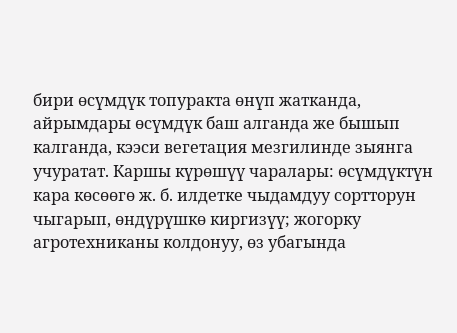бири өсүмдүк топуракта өнүп жатканда, айрымдары өсүмдүк баш алганда же бышып калганда, кээси вегетация мезгилинде зыянга учуратат. Каршы күрөшүү чаралары: өсүмдүктүн кара көсөөгө ж. б. илдетке чыдамдуу сортторун чыгарып, өндүрүшкө киргизүү; жогорку агротехниканы колдонуу, өз убагында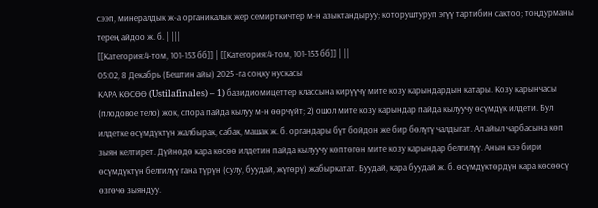сээп, минералдык ж-а органикалык жер семирткичтер м-н азыктандыруу; которуштуруп эгүү тартибин сактоо; тоңдурманы терең айдоо ж. б. | |||
[[Категория:4-том, 101-153 бб]] | [[Категория:4-том, 101-153 бб]] | ||
05:02, 8 Декабрь (Бештин айы) 2025 -га соңку нускасы
КАРА КӨСӨӨ (Ustilafinales) – 1) базидиомицеттер классына кирүүчү мите козу карындардын катары. Козу карынчасы (плодовое тело) жок, спора пайда кылуу м-н өөрчүйт; 2) ошол мите козу карындар пайда кылуучу өсүмдүк илдети. Бул илдетке өсүмдүктүн жалбырак, сабак, машак ж. б. органдары бүт бойдон же бир бөлүгү чалдыгат. Ал айыл чарбасына көп зыян келтирет. Дүйнөдө кара көсөө илдетин пайда кылуучу көптөгөн мите козу карындар белгилүү. Анын кээ бири өсүмдүктүн белгилүү гана түрүн (сулу, буудай, жүгөрү) жабыркатат. Буудай, кара буудай ж. б. өсүмдүктөрдүн кара көсөөсү өзгөчө зыяндуу.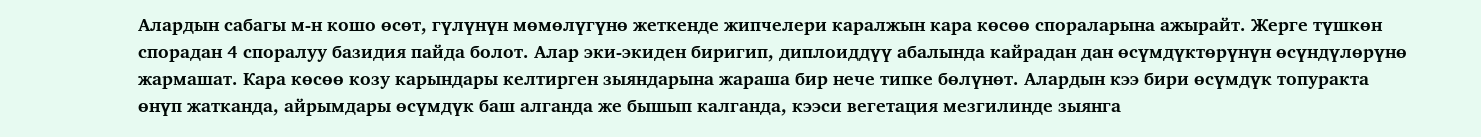Алардын сабагы м-н кошо өсөт, гүлүнүн мөмөлүгүнө жеткенде жипчелери каралжын кара көсөө спораларына ажырайт. Жерге түшкөн спорадан 4 споралуу базидия пайда болот. Алар эки-экиден биригип, диплоиддүү абалында кайрадан дан өсүмдүктөрүнүн өсүндүлөрүнө жармашат. Кара көсөө козу карындары келтирген зыяндарына жараша бир нече типке бөлүнөт. Алардын кээ бири өсүмдүк топуракта өнүп жатканда, айрымдары өсүмдүк баш алганда же бышып калганда, кээси вегетация мезгилинде зыянга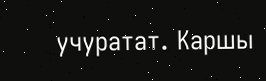учуратат. Каршы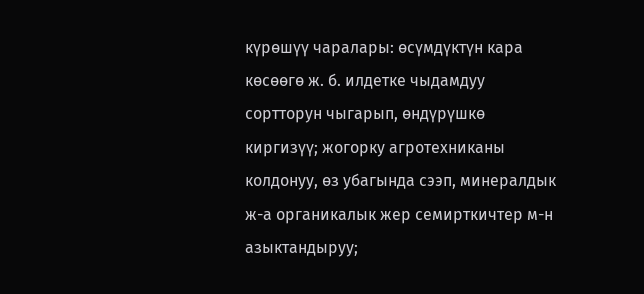күрөшүү чаралары: өсүмдүктүн кара көсөөгө ж. б. илдетке чыдамдуу сортторун чыгарып, өндүрүшкө киргизүү; жогорку агротехниканы колдонуу, өз убагында сээп, минералдык ж-а органикалык жер семирткичтер м-н азыктандыруу;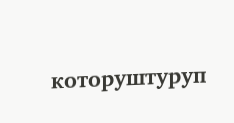которуштуруп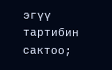эгүү тартибин сактоо;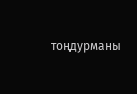тоңдурманы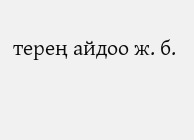терең айдоо ж. б.